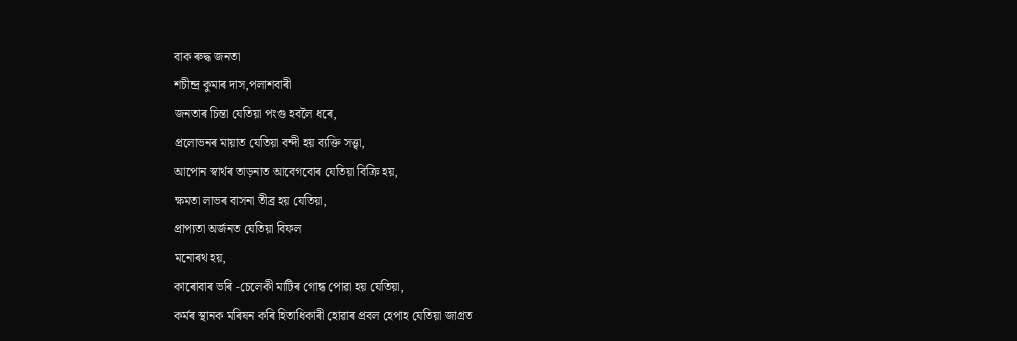বাক ৰুদ্ধ জনতা
শচীন্দ্ৰ কুমাৰ দাস,পলাশবাৰী
জনতাৰ চিন্তা যেতিয়া পংগু হবলৈ ধৰে,
প্রলোভনৰ মায়াত যেতিয়া বন্দী হয় ব্যক্তি সত্ত্বা,
আপোন স্বার্থৰ তাড়নাত আবেগবোৰ যেতিয়া বিক্রি হয়,
ক্ষমতা লাভৰ বাসনা তীব্র হয় যেতিয়া,
প্রাপ্যতা অর্জনত যেতিয়া বিফল
মনোৰথ হয়,
কাৰোবাৰ ভৰি -চেলেকী মাটিৰ গোন্ধ পোৱা হয় যেতিয়া,
কর্মৰ স্থানক মৰিষন কৰি হিতাধিকাৰী হোৱাৰ প্রবল হেপাহ যেতিয়া জাগ্রত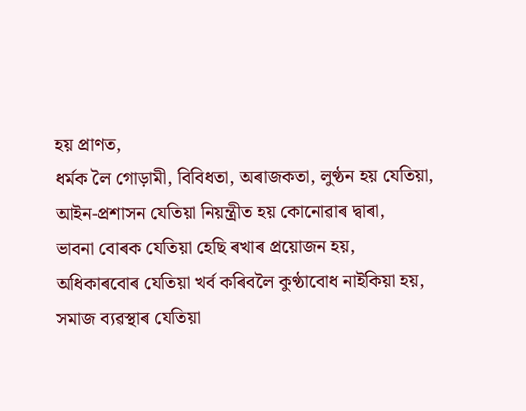হয় প্রাণত,
ধর্মক লৈ গোড়ামী, বিবিধতা, অৰাজকতা, লুণ্ঠন হয় যেতিয়া,
আইন-প্রশাসন যেতিয়া নিয়ন্ত্রীত হয় কোনোৱাৰ দ্বাৰা,
ভাবনা বোৰক যেতিয়া হেছি ৰখাৰ প্রয়োজন হয়,
অধিকাৰবোৰ যেতিয়া খৰ্ব কৰিবলৈ কুণ্ঠাবোধ নাইকিয়া হয়,
সমাজ ব্যৱস্থাৰ যেতিয়া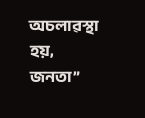অচলাৱস্থা
হয়,
জনতা”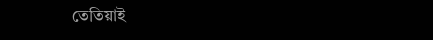তেতিয়াই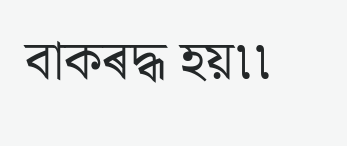বাকৰদ্ধ হয়৷৷